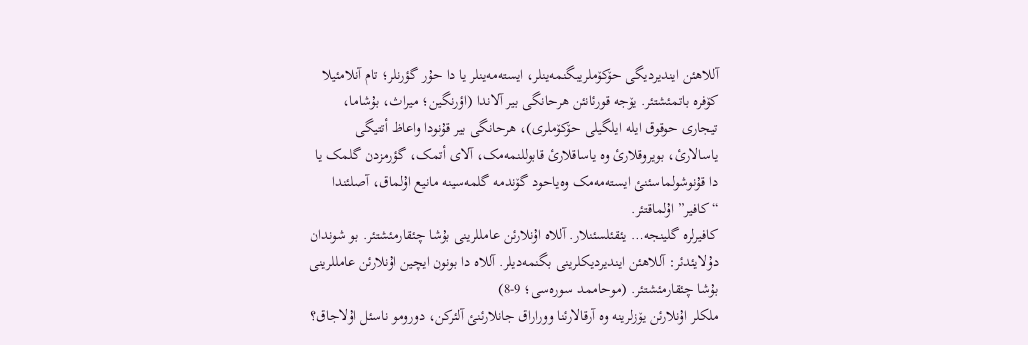آللاهئن ایندیردیگی حۆکۆملریبگنمەینلر، ایستەمەینلر یا دا حۇر گؤرنلر؛ تام آنلامئیلا کۆفرە باتمئشتئر. یۆجە قورئانئن هرحانگی بیر آلاندا (اؤرنگین؛ میراث، بۇشاما، تیجاری حوقوق ایلە ایلگیلی حۆکۆملری)، هرحانگی بیر قۇنودا واعاظ أتتیگی یاسالارئ، بویروقلارئ وە یاساقلارئ قابوللنمەمک، آلای أتمک، گؤرمزدن گلمک یا دا قۇنوشولماسئنئ ایستەمەمک وەیاحود گۆندمە گلمەسینە مانیع اۇلماق، آصلئندا “کافیر” اۇلماقتئر.
کافیرلرە گلینجە… یئقئلسئنلار. آللاە اۇنلارئن عامللرینی بۇشا چئقارمئشتئر. بو شوندان دۇلایئدئر: آللاهئن ایندیردیکلرینی بگنمەدیلر. آللاە دا بونون ایچین اۇنلارئن عامللرینی بۇشا چئقارمئشتئر. (موحاممد سورەسی؛ 9-8)
ملکلر اۇنلارئن یۆزلرینە وە آرقالارئنا ووراراق جانلارئنئ آلئرکن، دورومو ناسئل اۇلاجاق؟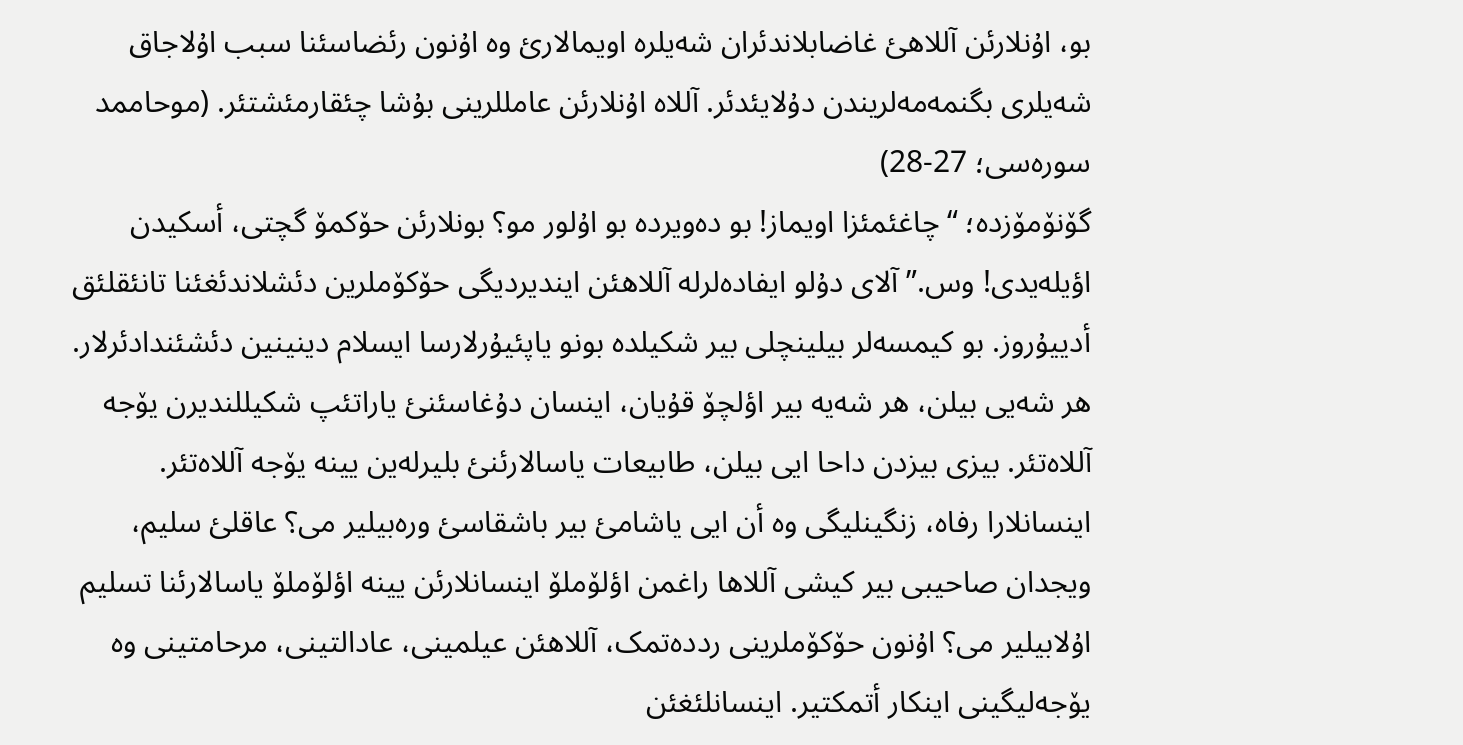بو، اۇنلارئن آللاهئ غاضابلاندئران شەیلرە اویمالارئ وە اۇنون رئضاسئنا سبب اۇلاجاق شەیلری بگنمەمەلریندن دۇلایئدئر. آللاە اۇنلارئن عامللرینی بۇشا چئقارمئشتئر. (موحاممد سورەسی؛ 27-28)
گۆنۆمۆزدە؛ “چاغئمئزا اویماز! بو دەویردە بو اۇلور مو؟ بونلارئن حۆکمۆ گچتی، أسکیدن اؤیلەیدی! وس.” آلای دۇلو ایفادەلرلە آللاهئن ایندیردیگی حۆکۆملرین دئشلاندئغئنا تانئقلئق أدییۇروز. بو کیمسەلر بیلینچلی بیر شکیلدە بونو یاپئیۇرلارسا ایسلام دینینین دئشئندادئرلار.
هر شەیی بیلن، هر شەیە بیر اؤلچۆ قۇیان، اینسان دۇغاسئنئ یاراتئپ شکیللندیرن یۆجە آللاەتئر. بیزی بیزدن داحا ایی بیلن، طابیعات یاسالارئنئ بلیرلەین یینە یۆجە آللاەتئر. اینسانلارا رفاە، زنگینلیگی وە أن ایی یاشامئ بیر باشقاسئ ورەبیلیر می؟ عاقلئ سلیم، ویجدان صاحیبی بیر کیشی آللاها راغمن اؤلۆملۆ اینسانلارئن یینە اؤلۆملۆ یاسالارئنا تسلیم اۇلابیلیر می؟ اۇنون حۆکۆملرینی رددەتمک، آللاهئن عیلمینی، عادالتینی، مرحامتینی وە یۆجەلیگینی اینکار أتمکتیر. اینسانلئغئن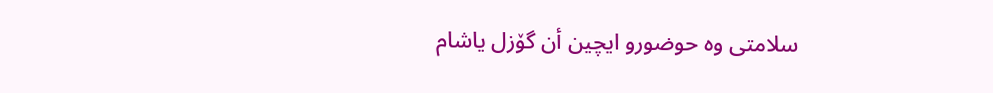سلامتی وە حوضورو ایچین أن گۆزل یاشام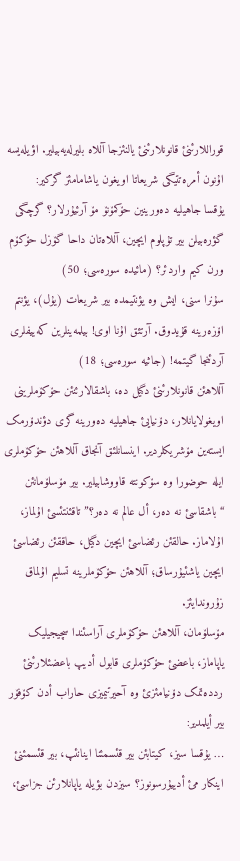قوراللارئنئ قانونلارئنئ یالنئزجا آللاە بلیرلەیەبیلیر. اؤیلەیسە اۇنون أمرەتتیگی شریعاتا اویغون یاشامامئز گرکیر:
یۇقسا جاهیلیە دەورینین حۆکمۆنۆ مۆ آرئیۇرلار؟ گرچگی گؤرەبیلن بیر تۇپلوم ایچین، آللاەتان داحا گۆزل حۆکۆم ورن کیم واردئر؟ (مائیدە سورەسی؛ 50)
سۇنرا سنی، ایش وە یؤنتیمدە بیر شریعات (یۇل)، یؤنتم اۆزەرینە قۇیدوق. آرتئق اۇنا اوی! بیلمەینلرین کەییفلری آردئنجا گیتمە! (جاثیە سورەسی؛ 18)
آللاهئن قانونلارئنئ دگیل دە، باشقالارئنئن حۆکۆملرینی اویغولایانلار، دۆنیایئ جاهیلیە دەورینە گری دؤندۆرمک ایستەین مۆشریکلردیر. اینسانلئق آنجاق آللاهئن حۆکۆملری ایلە حوضورا وە سۆکونتە قاووشابیلیر. بیر مۆسلۆمانئن “باشقاسئ نە دەر، أل عالم نە دەر؟” تاقئنتئسئ اۇلماز، اۇلاماز. حالقئن رئضاسئ ایچین دگیل، حاققئن رئضاسئ ایچین یاشئیۇرساق؛ آللاهئن حۆکۆملرینە تسلیم اۇلماق زۇروندایئز.
مۆسلۆمان، آللاهئن حۆکۆملری آراسئندا سچیجیلیک یاپاماز، باعضئ حۆکۆملری قابول أدیپ باعضئلارئنئ رددەتمک دۆنیامئزئ وە آحیرتیمیزی حاراب أدن کۆفۆر بیر أیلمدیر:
… یۇقسا سیز، کیتابئن بیر قئسمئنا اینانئپ، بیر قئسمئنئ اینکار مئ أدییۇرسونوز؟ سیزدن بؤیلە یاپانلارئن جزاسئ،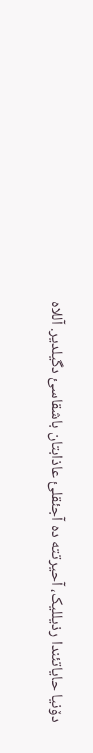دۆنیا حایاتئندا رذیللیک، آحیرتتە دە آجئقلئ عاذابتان باشقاسئ دگیلدیر. آللاە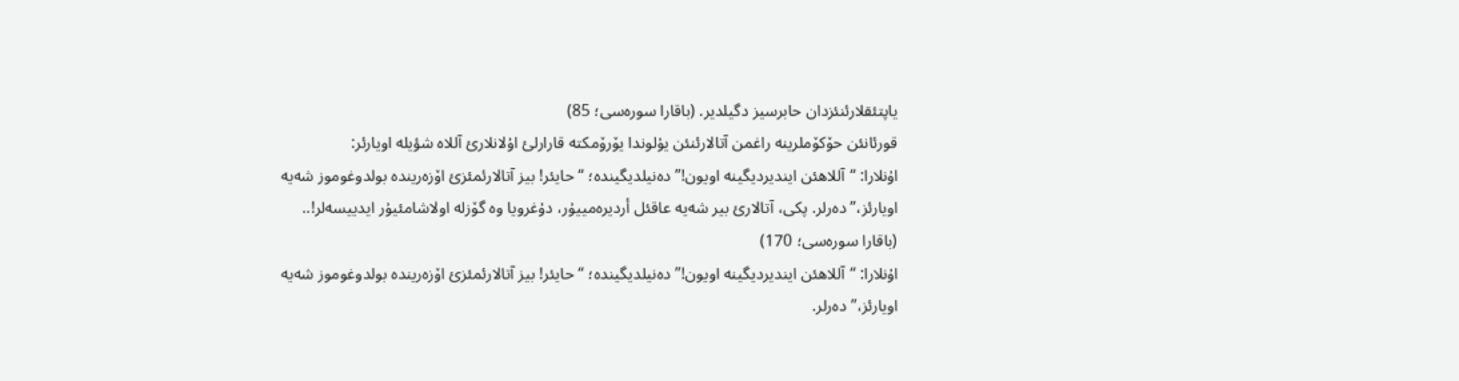یاپتئقلارئنئزدان حابرسیز دگیلدیر. (باقارا سورەسی؛ 85)
قورئانئن حۆکۆملرینە راغمن آتالارئنئن یۇلوندا یۆرۆمکتە قارارلئ اۇلانلارئ آللاە شؤیلە اویارئر:
اۇنلارا: “آللاهئن ایندیردیگینە اویون!” دەنیلدیگیندە؛ “حایئر! بیز آتالارئمئزئ اۆزەریندە بولدوغوموز شەیە اویارئز،” دەرلر. پکی، آتالارئ بیر شەیە عاقئل أردیرەمییۇر، دۇغرویا وە گۆزلە اولاشامئیۇر ایدییسەلر!.. (باقارا سورەسی؛ 170)
اۇنلارا: “آللاهئن ایندیردیگینە اویون!” دەنیلدیگیندە؛ “حایئر! بیز آتالارئمئزئ اۆزەریندە بولدوغوموز شەیە اویارئز،” دەرلر.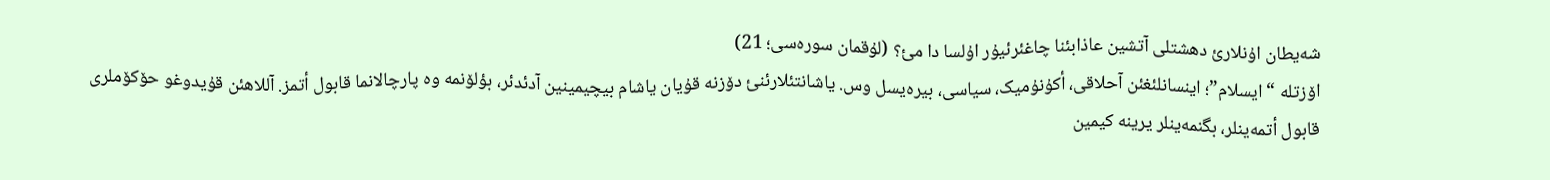شەیطان اۇنلارئ دهشتلی آتشین عاذابئنا چاغئرئیۇر اۇلسا دا مئ؟ (لۇقمان سورەسی؛ 21)
اۆزتلە “ایسلام”؛ اینسانلئغئن آحلاقی، أکۇنۇمیک، سیاسی، بیرەیسل وس. یاشانتئلارئنئ دۆزنە قۇیان یاشام بیچیمینین آدئدئر، بؤلۆنمە وە پارچالانما قابول أتمز. آللاهئن قۇیدوغو حۆکۆملری قابول أتمەینلر، بگنمەینلر یرینە کیمین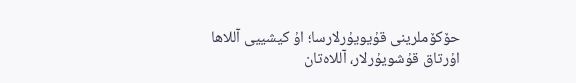حۆکۆملرینی قۇیویۇرلارسا؛ اۇ کیشییی آللاها اۇرتاق قۇشویۇرلار، آللاەتان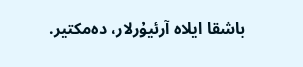باشقا ایلاە آرئیۇرلار، دەمکتیر.